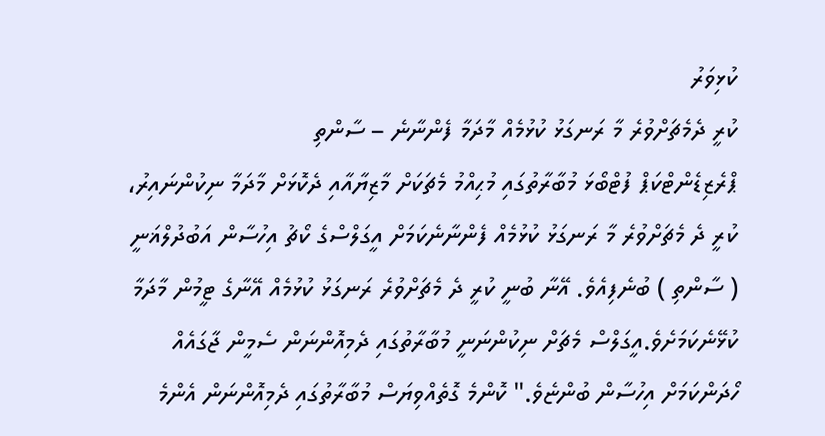ކުޅިވަރު
ކުރީ ދެމެޗަށްވުރެ މާ ރަނގަޅު ކުޅުމެއް މާދަމާ ފެންނާނެ – ސާންތި
ޕްރެޒިޑެންޓްކަޕް ފުޓްބޯޅަ މުބާރާތުގައި މުޙިއްމު މެޗަކަށް މާޒިޔާއާއި ދެކޮޅަށް މާދަމާ ނިކުންނައިރު، ކުރީ ދެ މެޗަށްވުރެ މާ ރަނގަޅު ކުޅުމެއް ފެންނާނެކަމަށް އީގަލްސްގެ ކޯޗު އިހުސާން އަބުދުލްޣަނީ ( ސާންތި ) ބުނެފިއެވެ. އޭނާ ބުނީ ކުރީ ދެ މެޗަށްވުރެ ރަނގަޅު ކުޅުމެއް އޭނާގެ ޓީމުން މާދަމާ ކުޅޭނެކަމަށެވެ.އީގަލްސް މެޗަށް ނިކުންނަނީ މުބާރާތުގައި ދެމިއޮންނަން ސެމީން ޖާގައެއް ހޯދަންކަމަށް އިހުސާން ބުންޏެވެ." ކޮންމެ ގޮތެއްވިޔަސް މުބާރާތުގައި ދެމިއޮންނަން އެންމެ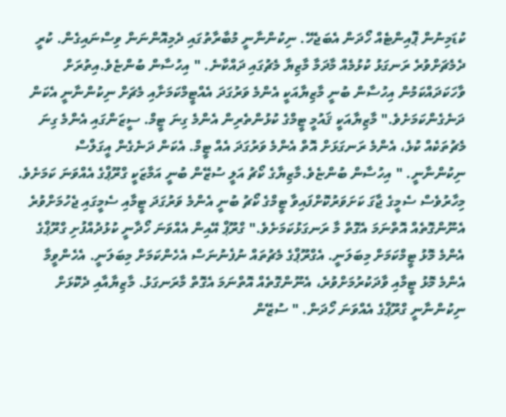ކުޑަމިނުން ޕޮއިންޓެއް ހޯދަން އެބަޖެހޭ. ނިކުންނާނީ މުބާރާތުގައި ދެމިއޮންނަން ވިސްނައިގެން. ކުރީ ދެމެޗަށްވުރެ ރަނގަޅު ކުޅުމެއް މާދަމާ މާޒިޔާ މެޗުގައި ދައްކާނެ. " އިހުސާން ބުންޏެވެ.އިތުރަށް ވާހަކަދައްކަމުން އިހުސާން ބުނީ މާޒިޔާއަކީ އެންމެ ވަރުގަދަ އެއްޓީމްކަމަށާއި މެޗަށް ނިކުންނާނީ އެކަން ދަނެގެންކަމަށެވެ." މާޒިޔާއަކީ ޤައުމީ ޓީމްގެ ކުޅުންތެރިން އެންމެ ގިނަ ޓީމް. ސީޒަންގައި އެންމެ ގިނަ މެޗުތަކެއް ކުޅެ، އެންމެ ރަނގަޅަށް އޮތް އެންމެ ވަރުގަދަ އެއް ޓީމް. އެކަން ދަނެގެން އީގަލްސް ނިކުންނާނީ. " އިހުސާން ބުންޏެވެ.މާޒިޔާގެ ކޯޗު އަލީ ސުޒޭން ބުނީ އަމާޒަކީ ގްރޫޕްގެ އެއްވަނަ ކަމަށެވެ. މިހާރުވެސް ސެމީގެ ޖާގަ ކަށަވަރުކޮށްފައިވާ ޓީމްގެ ކޯޗު ބުނީ އެންމެ ވަރުގަދަ ޓީމާއި ސެމީގައި ޖެހުމަށްވުރެ އެނޫންގޮތެއް އޮތްނަމަ އެގޮތް މާ ރަނގަޅުކަމަށެވެ." ގްރޫޕް އޭއިން އެއްވަނަ ހޯދާނީ ކުޅުދުއްފުށި ގްރޫޕްގެ އެންމެ މޮޅު ޓީމްކަމަށް މިބަލަނީ. އެގްރޫޕްގެ މެޗުތައް ނުފެނުނަސް އެހެންކަމަށް މިބަލަނީ. އެހެންވީމާ އެންމެ މޮޅު ޓީމާއި ވާދަކުރުމަށްވުރެ، އެނޫންގޮތެއް އޮތްނަމަ އެގޮތް މާރަނގަޅު. މާޒިޔާއާއި ދެކޮޅަށް ނިކުންނާނީ ގްރޫޕްގެ އެއްވަނަ ހޯދަން. " ސުޒޭން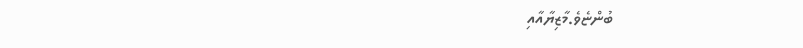ބުންޏެވެ.މާޒިޔާއާއި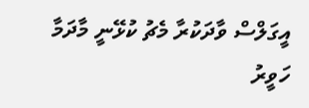އީގަލްސް ވާދަކުރާ މެޗު ކުޅޭނީ މާދަމާ ހަވީރު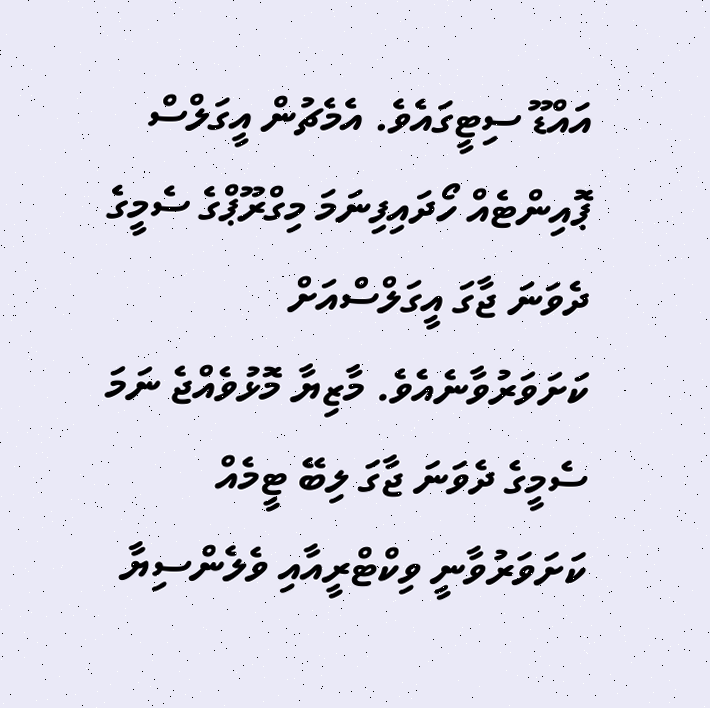އައްޑޫ ސިޓީގައެވެ. އެމެޗުން އީގަލްސް ޕޮއިންޓެއް ހޯދައިފިނަމަ މިގްރޫޕްގެ ސެމީގެ ދެވަނަ ޖާގަ އީގަލްސްއަށް ކަށަވަރުވާނެއެވެ. މާޒިޔާ މޮޅުވެއްޖެ ނަމަ ސެމީގެ ދެވަނަ ޖާގަ ލިބޭ ޓީމެއް ކަށަވަރުވާނީ ވިކްޓްރީއާއި ވެލެންސިޔާ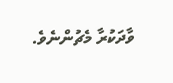ވާދަކުރާ މެޗުންނެވެ.